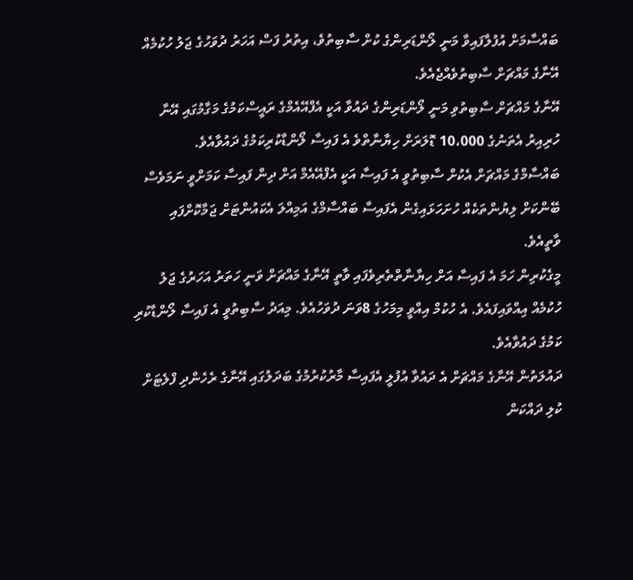ބައްސާމަށް އުފުލާފައިވާ މަނީ ލޯންޑަރިންގެ ކުށް ސާބިތުވެ، އިތުރު ފަސް އަހަރު ދުވަހުގެ ޖަލު ހުކުމެއް އޭނާގެ މައްޗަށް ސާބިތުވެއްޖެއެވެ.
އޭނާގެ މައްޗަށް ސާބިތުވި މަނީ ލޯންޑަރިންގެ ދައުވާ އަކީ އެފްއޭއެމްގެ ރައީސްކަމުގެ މަގާމުގައި އޭނާ ހުރިއިރު އެތަނުގެ 10،000 ޑޮލަރަށް ހިޔާނާތްވެ އެ ފައިސާ ލޯންޑާކުރިކަމުގެ ދައުވާއެވެ.
ބައްސާމްގެ މައްޗަށް އެކުށް ސާބިތުވީ އެ ފައިސާ އަކީ އެފްއޭއެމް އަށް ދިން ފައިސާ ކަމަށްވީ ނަމަވެސް ބޭންކަށް ލިޔުންތަކެއް ހުށަހަޅައިގެން އެފައިސާ ބައްސާމްގެ އަމިއްލަ އެކައުންޓަށް ޖަމާކޮށްފައި ވާތީއެވެ.
މީގެކުރިން ހަމަ އެ ފައިސާ އަށް ހިޔާނާތްތެރިވެފައި ވާތީ އޭނާގެ މައްޗަށް ވަނީ ހަތަރު އަހަރުގެ ޖަލު ހުކުމެއް އިއްވައިފައެވެ. އެ ހުކުމް އިއްވީ މިމަހުގެ 8ވަނަ ދުވަހުއެވެ. މިއަދު ސާބިތުވީ އެ ފައިސާ ލޯންޑާކުރި ކަމުގެ ދައުވާއެވެ.
ދައުލަތުން އޭނާގެ މައްޗަށް އެ ދައުވާ އުފުލީ އެފައިސާ މާރުކުރުމުގެ ބަދަލުގައި އޭނާގެ ރެހެންދި ފްލެޓަށް ކުލި ދައްކަން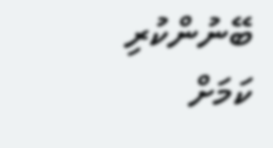ބޭނުންކުރި ކަމަށް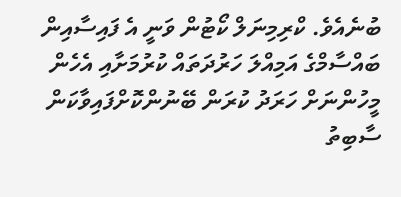ބުނެއެވެ. ކްރިމިނަލް ކޯޓުން ވަނީ އެ ފައިސާއިން ބައްސާމްގެ އަމިއްލަ ހަރުދަތައް ކުރުމަށާއި އެހެން މީހުންނަށް ހަރަދު ކުރަން ބޭނުންކޮށްފައިވާކަން ސާބިތު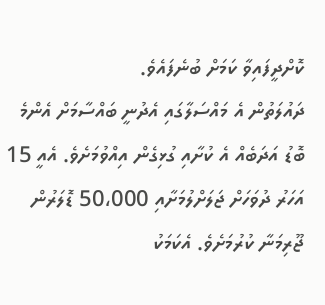ކޮށްދީފައިވާ ކަމަށް ބުނެފައެވެ.
ދައުލަތުން އެ މައްސަލާގައި އެދުނީ ބައްސާމަށް އެންމެ ބޮޑު އަދަބެއް އެ ކުށާއި ގުޅިގެން އިއްވުމަށެވެ. އެއީ 15 އަހަރު ދުވަހަށް ޖަލަށްލުމަށާއި 50،000 ޑޮލަރުން ޖޫރިމަނާ ކުރުމަށެވެ. އެކަމަކު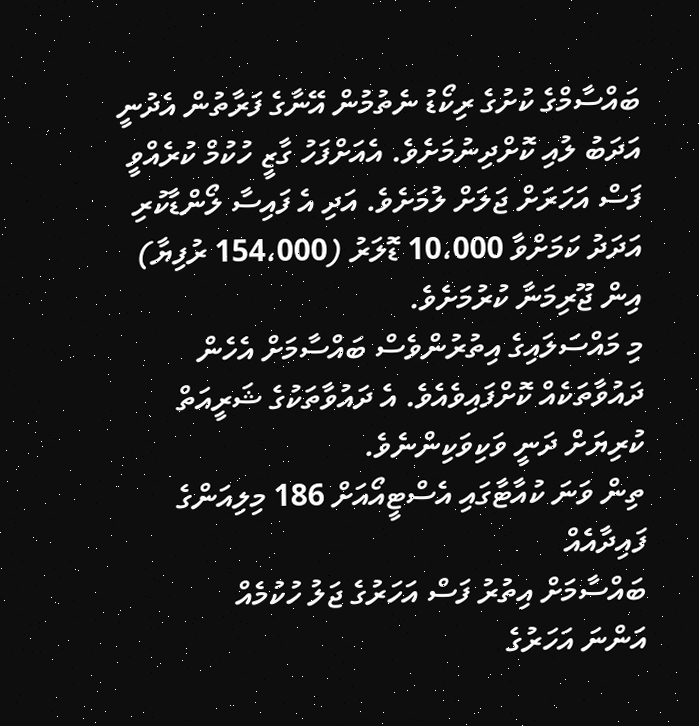ބައްސާމްގެ ކުށުގެ ރިކޯޑު ނެތުމުން އޭނާގެ ފަރާތުން އެދުނީ އަދަބު ލުއި ކޮށްދިނުމަށެވެ. އެއަށްފަހު ގާޒީ ހުކުމް ކުރެއްވީ ފަސް އަހަރަށް ޖަލަށް ލުމަށެވެ. އަދި އެ ފައިސާ ލޯންޑާކުރި އަދަދު ކަމަށްވާ 10،000 ޑޮލަރު (154،000 ރުފިޔާ) އިން ޖޫރިމަނާ ކުރުމަށެވެ.
މި މައްސަލައިގެ އިތުރުންވެސް ބައްސާމަށް އެހެން ދައުވާތަކެއް ކޮށްފައިވެއެވެ. އެ ދައުވާތަކުގެ ޝަރީއަތް ކުރިޔަށް ދަނީ ވަކިވަކިންނެވެ.
ތިން ވަނަ ކުއާޓާގައި އެސްޓީއޯއަށް 186 މިލިއަންގެ ފައިދާއެއް
ބައްސާމަށް އިތުރު ފަސް އަހަރުގެ ޖަލު ހުކުމެއް
އަންނަ އަހަރުގެ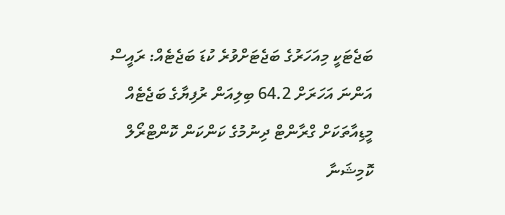ބަޖެޓަކީ މިއަހަރުގެ ބަޖެޓަށްވުރެ ކުޑަ ބަޖެޓެއް: ރައީސް
އަންނަ އަހަރަށް 64.2 ބިލިއަން ރުފިޔާގެ ބަޖެޓެއް
މީޑިއާތަކަށް ގްރާންޓް ދިނުމުގެ ކަންކަން ކޮންޓްރޯލް ކޮމިޝަނާ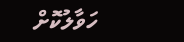ހަވާލުކޮށް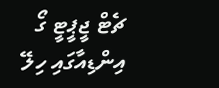ޗެޓް ޖީޕީޓީ ގޯ އިންޑިއާގައި ހިލޭ